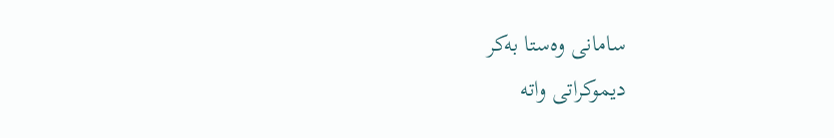سامانی وەستا بەکر
دیموکراتی واتە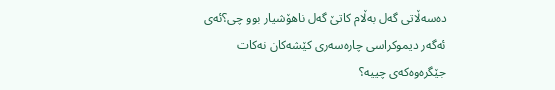دەسەڵاتی گەل بەڵام کاتێ گەل ناهۆشیار بوو چی؟ئەی ئەگەر دیموکراسی چارەسەری کێشەکان نەکات جێگرەوەکەی چییە؟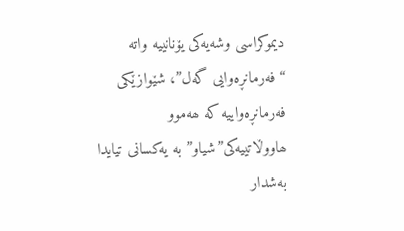دیموکراسی وشەیەکی یۆنانییە واتە “فەرمانڕەوایی گەل”، شێوازێکی فەرمانڕەواییە کە ھەموو ھاووڵاتییەکی”شیاو” بە یەکسانی تیایدا بەشدار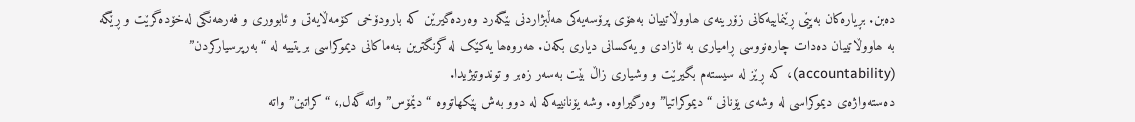دەبن. بڕیارەکان بەپێی ڕێنماییەکانی زۆرینەی ھاووڵاتییان بەھۆی پرۆسەیەکی ھەڵبژاردنی بێگەرد وەردەگیرێن کە بارودۆخی کۆمەڵایەتی و ئابووری و فەرھەنگی لەخۆدەگرێت و ڕێگە بە ھاووڵاتییان دەدات چارەنووسی ڕامیاری بە ئازادی و یەکسانی دیاری بکەن. ھەروەھا یەکێک لە گرنگترین بنەماکانی دیموکراسی بریتییە لە “بەرپرسیارکردن” (accountability)، کە ڕێز لە سیستەم بگیرێت و وشیاری زاڵ بێت بەسەر زەبر و توندوتیژیدا.
دەستەواژەی دیموکراسی لە وشەی یۆنانی “دیموکراتیا” وەرگیراوە. وشە یۆنانییەکە لە دوو بەش پێکھاتووە “دێمۆس” واتە گەل,، “کراتین” واتە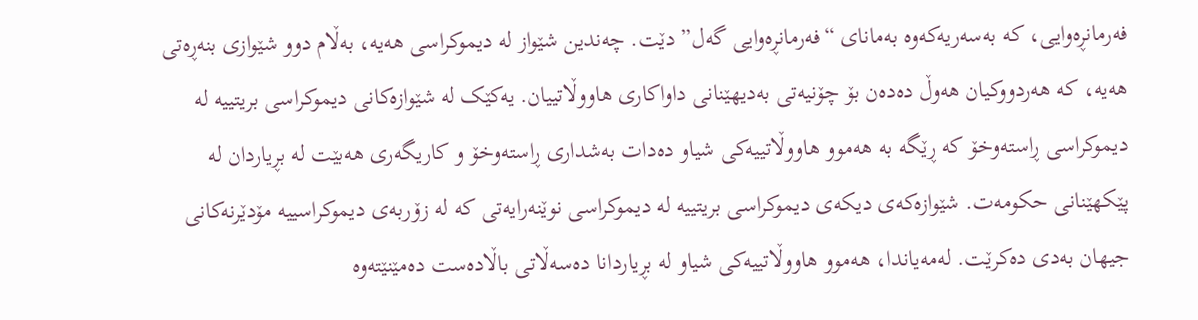فەرمانڕەوایی، کە بەسەریەکەوە بەمانای “فەرمانڕەوایی گەل” دێت. چەندین شێواز لە دیموکراسی ھەیە، بەڵام دوو شێوازی بنەڕەتی ھەیە، کە ھەردووکیان ھەوڵ دەدەن بۆ چۆنیەتی بەدیھێنانی داواکاری ھاووڵاتییان. یەکێک لە شێوازەکانی دیموکراسی بریتییە لە دیموکراسی ڕاستەوخۆ کە ڕێگە بە ھەموو ھاووڵاتییەکی شیاو دەدات بەشداری ڕاستەوخۆ و کاریگەری ھەبێت لە بڕیاردان لە پێکھێنانی حکومەت. شێوازەکەی دیکەی دیموکراسی بریتییە لە دیموکراسی نوێنەرایەتی کە لە زۆربەی دیموکراسییە مۆدێرنەکانی جیهان بەدی دەکرێت. لەمەیاندا، ھەموو ھاووڵاتییەکی شیاو لە بڕیاردانا دەسەڵاتی باڵادەست دەمێنێتەوە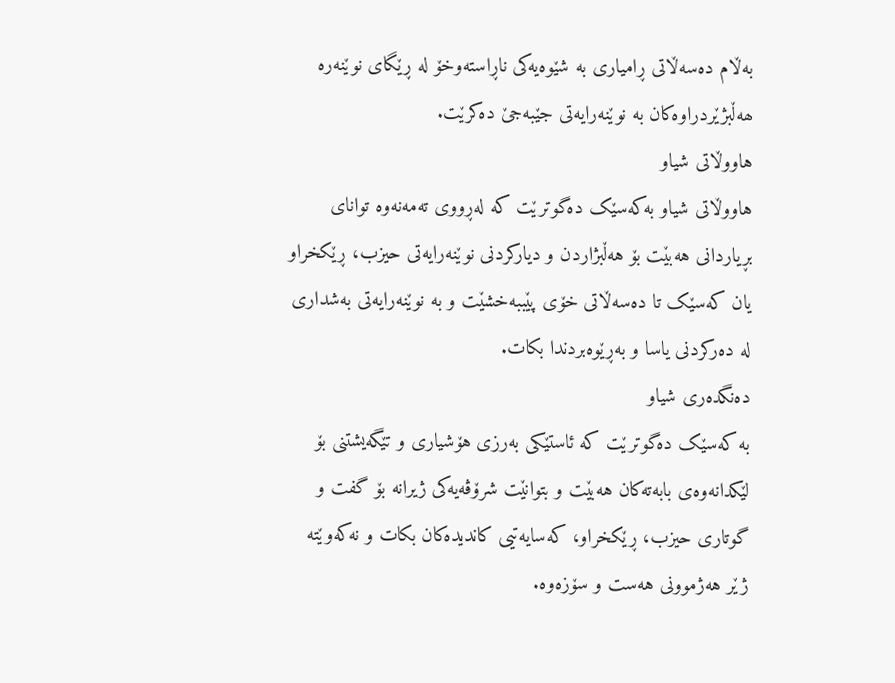بەڵام دەسەڵاتی ڕامیاری بە شێوەیەکی ناڕاستەوخۆ لە ڕێگای نوێنەرە ھەڵبژێردراوەکان بە نوێنەرایەتی جێبەجێ دەکرێت.
هاووڵاتی شیاو
هاووڵاتی شیاو بەکەسێک دەگوترێت کە لەڕووی تەمەنەوە توانای بڕیاردانی هەبێت بۆ هەڵبژاردن و دیارکردنی نوێنەرایەتی حیزب، ڕێکخراو یان کەسێک تا دەسەڵاتی خۆی پێببەخشێت و بە نوێنەرایەتی بەشداری لە دەرکردنی یاسا و بەڕێوەبردندا بکات.
دەنگدەری شیاو
بە کەسێک دەگوترێت کە ئاستێكی بەرزی هۆشیاری و تێگەیشتنی بۆ لێکدانەوەی بابەتەکان هەبێت و بتوانێت شرۆڤەیەکی ژیرانە بۆ گفت و گوتاری حیزب، ڕێکخراو، کەسایەتیی کاندیدەکان بکات و نەکەوێتە ژێر هەژموونی هەست و سۆزەوە.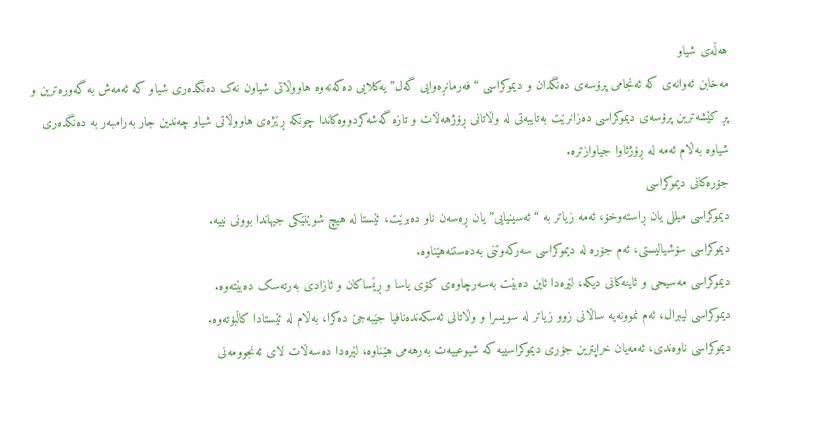هەڵەی شیاو
مەخابن ئەوانەی کە ئەنجامی پرۆسەی دەنگدان و دیموکراسی “فەرمانڕەوایی گەل” یەکلایی دەکەنەوە هاووڵاتی شیاون نەک دەنگدەری شیاو کە ئەمەش بە گەورەترین و پڕ کێشەترین پرۆسەی دیموکراسی دەزانرێت بەتایبەتی لە وڵاتانی ڕۆژهەڵات و تازە گەشەکردووەکاندا چونکە ڕێژەی هاووڵاتی شیاو چەندین جار بەرامبەر بە دەنگدەری شیاوە بەڵام ئەمە لە ڕۆژئاوا جیاوازترە.
جۆرەکانی دیموکراسی
دیموکراسی میللی یان ڕاستەوخۆ، ئەمە زیاتر بە “ئەسینیایی” یان ڕەسەن ناو دەبرێت، ئێستا لە هیچ شوێنێکی جیهاندا بوونی نییە.
دیموکراسی سۆشیالیستی، ئەم جۆرە لە دیموکراسی سەرکەوتنی بەدەستنەهێناوە.
دیموکراسی مەسیحی و ئاینەکانی دیکە، لێرەدا ئاین دەبێت بەسەرچاوەی کۆی یاسا و ڕێساکان و ئازادی بەرتەسک دەبێتەوە.
دیموکراسی لیبرال، ئەم نموونەیە ساڵانی زوو زیاتر لە سویسرا و وڵاتانی ئەسکەندەنافیا جێبەجێ دەکرا، بەڵام لە ئێستادا کاڵبۆتەوە.
دیموکراسی ناوەندی، ئەمەیان خراپترین جۆری دیموکراسییە کە شیوعییەت بەرهەمی هێناوە، لێرەدا دەسەڵات لای ئەنجوومەنی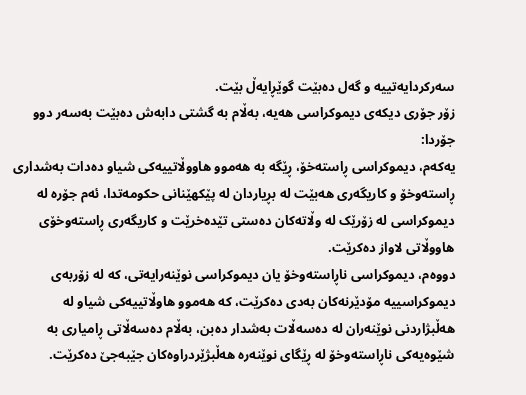سەرکردایەتییە و گەل دەبێت گوێڕایەڵ بێت.
زۆر جۆری دیکەی دیموکراسی هەیە، بەڵام بە گشتی دابەش دەبێت بەسەر دوو جۆردا:
یەکەم، دیموکراسی ڕاستەخۆ، ڕێگە بە ھەموو ھاووڵاتییەکی شیاو دەدات بەشداری ڕاستەوخۆ و کاریگەری ھەبێت لە بڕیاردان لە پێکھێنانی حکومەتدا، ئەم جۆرە لە دیموکراسی لە زۆرێک لە وڵاتەکان دەستی تێدەخرێت و کاریگەری ڕاستەوخۆی هاووڵاتی لاواز دەکرێت.
دووەم، دیموکراسی ناڕاستەوخۆ یان دیموکراسی نوێنەرایەتی، کە لە زۆربەی دیموکراسییە مۆدێرنەکان بەدی دەکرێت، کە ھەموو ھاوڵاتییەکی شیاو لە هەڵبژاردنی نوێنەران لە دەسەڵات بەشدار دەبن، بەڵام دەسەڵاتی ڕامیاری بە شێوەیەکی ناڕاستەوخۆ لە ڕێگای نوێنەرە ھەڵبژێردراوەکان جێبەجێ دەکرێت.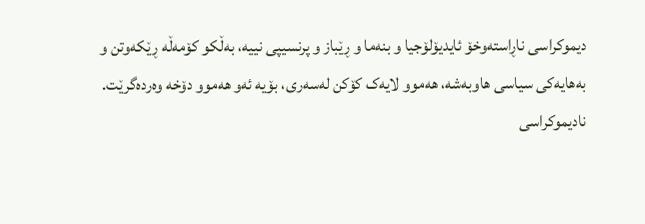دیموکراسی ناڕاستەوخۆ ئایدیۆلۆجیا و بنەما و ڕێباز و پرنسیپی نییە، بەڵکو کۆمەڵە ڕێکەوتن و بەهایەکی سیاسی هاوبەشە، هەموو لایەک کۆکن لەسەری، بۆیە ئەو هەموو دۆخە وەردەگرێت.
نادیموکراسی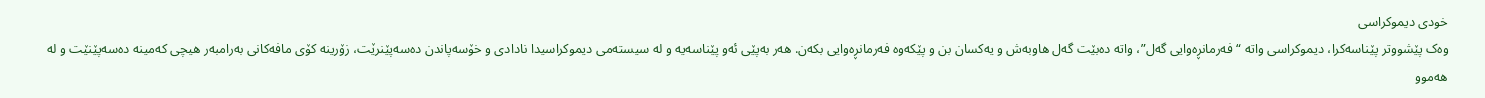خودی دیموکراسی
وەک پێشووتر پێناسەکرا، دیموکراسی واتە “فەرمانڕەوایی گەل”، واتە دەبێت گەل هاوبەش و یەکسان بن و پێکەوە فەرمانڕەوایی بکەن. هەر بەپێی ئەو پێناسەیە و لە سیستەمی دیموکراسیدا نادادی و خۆسەپاندن دەسەپێنرێت، زۆرینە کۆی مافەکانی بەرامبەر هیچی کەمینە دەسەپێنێت و لە هەموو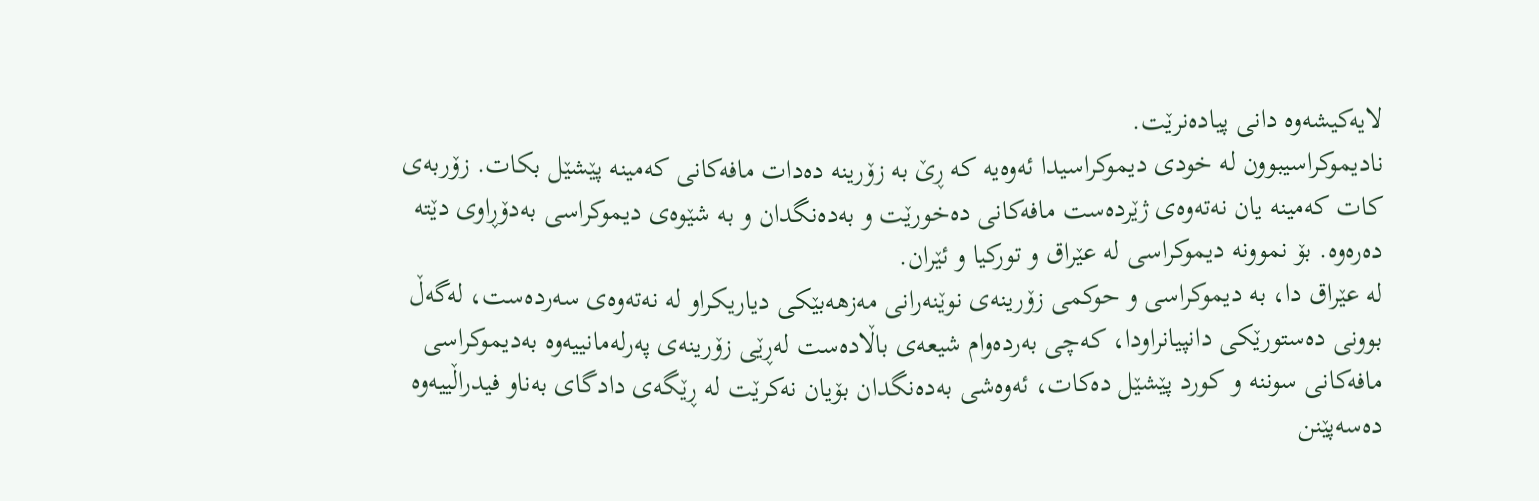لایەکیشەوە دانی پیادەنرێت.
نادیموکراسیبوون لە خودی دیموکراسیدا ئەوەیە کە ڕێ بە زۆرینە دەدات مافەکانی کەمینە پێشێل بکات. زۆربەی کات کەمینە یان نەتەوەی ژێردەست مافەکانی دەخورێت و بەدەنگدان و بە شێوەی دیموکراسی بەدۆڕاوی دێتە دەرەوە. بۆ نموونە دیموکراسی لە عێراق و تورکیا و ئێران.
لە عێراق دا، بە دیموکراسی و حوکمی زۆرینەی نوێنەرانی مەزهەبێکی دیاریکراو لە نەتەوەی سەردەست، لەگەڵ بوونی دەستورێکی دانپیانراودا، کەچی بەردەوام شیعەی باڵادەست لەڕێی زۆرینەی پەرلەمانییەوە بەدیموکراسی مافەکانی سوننە و کورد پێشێل دەکات، ئەوەشی بەدەنگدان بۆیان نەکرێت لە ڕێگەی دادگای بەناو فیدراڵییەوە دەسەپێنن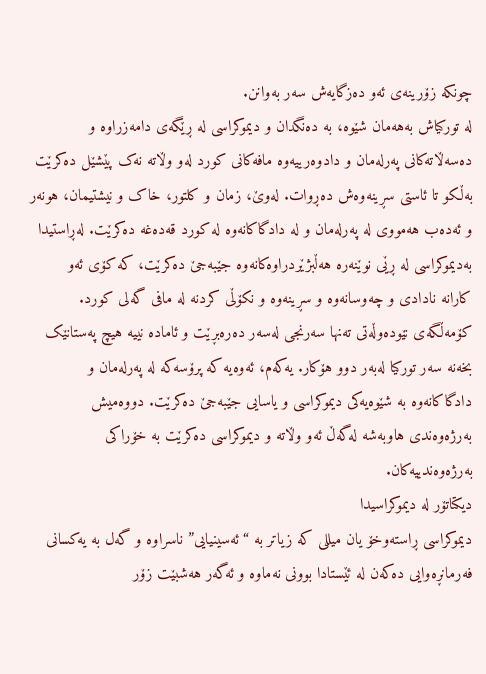چونکە زۆرینەی ئەو دەزگایەش سەر بەوانن.
لە تورکیاش بەهەمان شێوە، بە دەنگدان و دیموکراسی لە ڕێگەی دامەزراوە و دەسەڵاتەکانی پەرلەمان و دادوەرییەوە مافەکانی کورد لەو وڵاتە نەک پێشێل دەکرێت بەڵکو تا ئاستی سڕینەوەش دەڕوات. لەوێ، زمان و کلتور، خاک و نیشتیمان، هونەر و ئەدەب هەمووی لە پەرلەمان و لە دادگاکانەوە لە کورد قەدەغە دەکرێت. لەڕاستیدا بەدیموکراسی لە ڕێی نوێنەرە هەڵبژێردراوەکانەوە جێبەجێ دەکرێت، کە کۆی ئەو کارانە نادادی و چەوسانەوە و سڕینەوە و نکۆڵی کردنە لە مافی گەلی کورد. کۆمەڵگەی نێودەوڵەتی تەنها سەرنجی لەسەر دەرەبڕێت و ئامادە نییە هیچ پەستانێک بخەنە سەر تورکیا لەبەر دوو هۆکار. یەکەم، ئەوەیە کە پرۆسەکە لە پەرلەمان و دادگاکانەوە بە شێوەیەکی دیموکراسی و یاسایی جێبەجێ دەکرێت. دووەمیش بەرژەوەندی هاوبەشە لەگەڵ ئەو وڵاتە و دیموکراسی دەکرێت بە خۆراکی بەرژەوەندییەکان.
دیکتاتۆر لە دیموکراسیدا
دیموکراسی ڕاستەوخۆ یان میللی کە زیاتر بە “ئەسینیایی” ناسراوە و گەل بە یەکسانی فەرمانڕەوایی دەکەن لە ئێستادا بوونی نەماوە و ئەگەر هەشبێت زۆر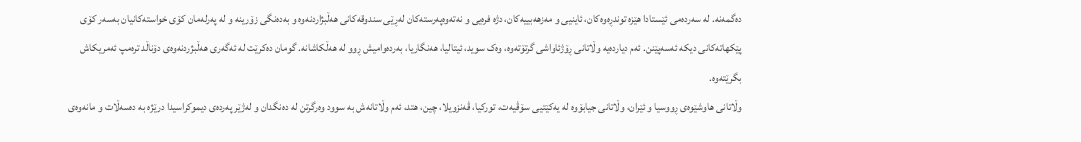دەگمەنە. لە سەردەمی ئێستادا هێزە توندڕەوەکان، ئاینیی و مەزهەبییەکان، دژە فرەیی و نەتەوەپەرستەکان لەڕێی سندوقەکانی هەڵبژاردنەوە و بەدەنگی زۆرینە و لە پەرلەمان کۆی خواستەکانیان بەسەر کۆی پێکهاتەکانی دیکە ئەسەپێنن. ئەم دیاردەیە وڵاتانی ڕۆژئاواشی گرتۆتەوە، وەک سوید، ئیتالیا، هەنگاریا، بەردەوامیش ڕوو لە هەڵکاشانە. گومان دەکرێت لە ئەگەری هەڵبژردنەوەی دۆناڵد ترەمپ ئەمریکاش بگرێتەوە.
وڵاتانی هاوشێوەی ڕووسیا و ئێران، وڵاتانی جیابۆوە لە یەکێتیی سۆڤیەت، تورکیا، ڤەنزویلا، چین، هتد، ئەم وڵاتانەش بە سوود وەرگرتن لە دەنگدان و لەژێر پەردەی دیموکراسیدا درێژە بە دەسەڵات و مانەوەی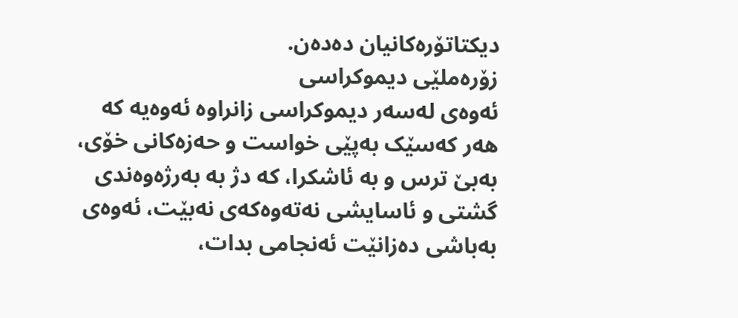دیکتاتۆرەکانیان دەدەن.
زۆرەملێی دیموکراسی
ئەوەی لەسەر دیموکراسی زانراوە ئەوەیە کە هەر کەسێک بەپێی خواست و حەزەکانی خۆی، بەبێ ترس و بە ئاشکرا، کە دژ بە بەرژەوەندی گشتی و ئاسایشی نەتەوەکەی نەبێت، ئەوەی بەباشی دەزانێت ئەنجامی بدات،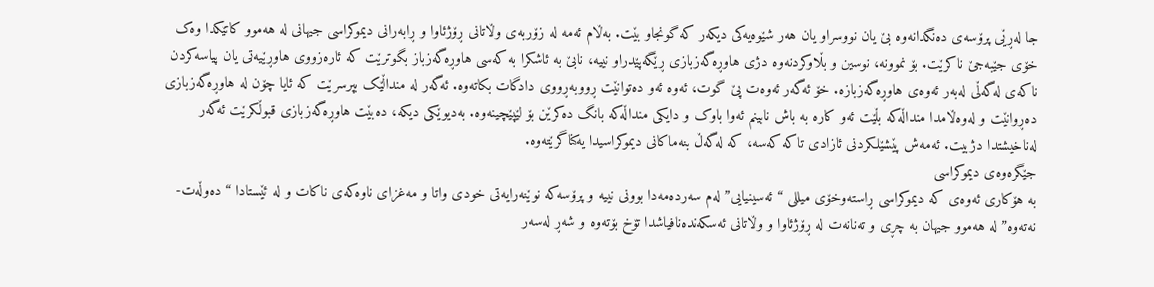جا لەڕێی پرۆسەی دەنگدانەوە بێ یان نووسراو یان هەر شێوەیەکی دیکەر کە گونجاو بێت. بەڵام ئەمە لە زۆربەی وڵاتانی ڕۆژئاوا و ڕابەرانی دیموکراسی جیهانی لە هەموو کاتێکدا وەک خۆی جێبەجێ ناکرێت. بۆ نموونە، نوسین و بڵاوکردنەوە دژی هاوڕەگەزبازی ڕێگەپێدراو نییە، نابێ بە ئاشکرا بە کەسی هاوڕەگەزباز بگوترێت کە ئارەزووی هاوڕێیەتی یان پیاسەکردن ناکەی لەگەڵی لەبەر ئەوەی هاوڕەگەزبازە. خۆ ئەگەر ئەوەت پێ گوت، ئەوە ئەو دەتوانێت ڕووبەڕووی دادگات بکاتەوە. ئەگەر لە منداڵێک بپرسرێت کە ئایا چۆن لە هاوڕەگەزبازی دەڕوانێت و لەوەڵامدا منداڵەکە بڵێت ئەو کارە بە باش نابینم ئەوا باوک و دایکی منداڵەکە بانگ دەکرێن بۆ لێپێچینەوە. بەدیوێکی دیکە، دەبێت هاوڕەگەزبازی قبوڵکرێت ئەگەر لەناخیشتدا دژبیت. ئەمەش پێشێلکردنی ئازادی تاکە کەسە، کە لەگەڵ بنەماکانی دیموکراسیدا یەکناگرێتەوە.
جێگرەوەی دیموکراسی
بە هۆکاری ئەوەی کە دیموکراسی ڕاستەوخۆی میللی “ئەسینیایی”لەم سەردەمەدا بوونی نییە و پرۆسەکە نوێنەرایەتی خودی واتا و مەغزای ناوەکەی ناکات و لە ئێستادا “دەوڵەت-نەتەوە” لە هەموو جیهان بە چڕی و تەنانەت لە ڕۆژئاوا و وڵاتانی ئەسکەندەنافیاشدا تۆخ بۆتەوە و شەڕ لەسەر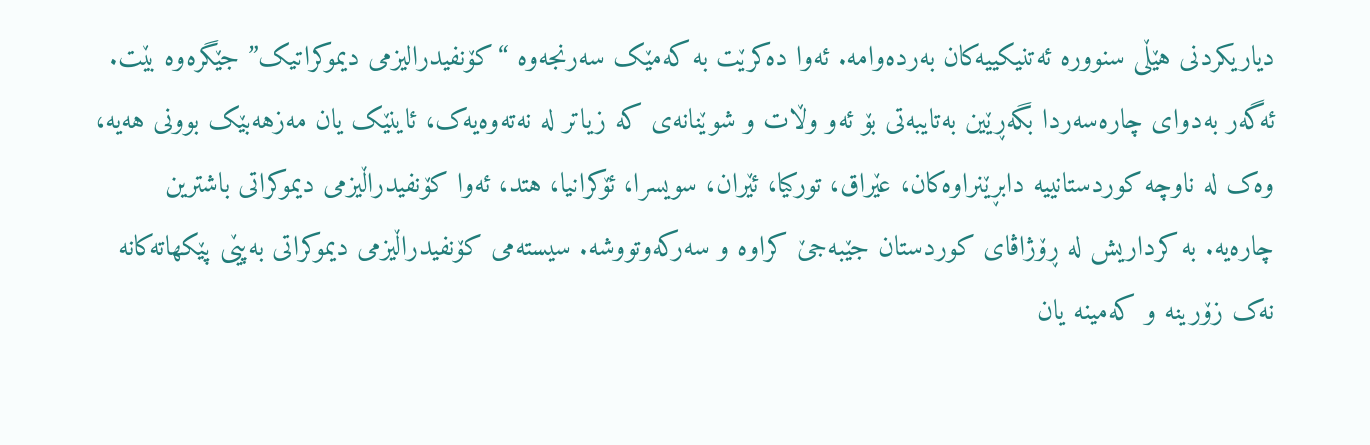دیاریکردنی هێڵی سنوورە ئەتنیکییەکان بەردەوامە. ئەوا دەکرێت بە کەمێک سەرنجەوە “کۆنفیدرالیزمی دیموکراتیک” جێگرەوە بێت.
ئەگەر بەدوای چارەسەردا بگەڕێین بەتایبەتی بۆ ئەو وڵات و شوێنانەی کە زیاتر لە نەتەوەیەک، ئاینێک یان مەزهەبێک بوونی هەیە، وەک لە ناوچە کوردستانییە دابڕێنراوەکان، عێراق، تورکیا، ئێران، سویسرا، ئۆکرانیا، هتد، ئەوا کۆنفیدراڵیزمی دیموکراتی باشترین چارەیە. بە کرداریش لە ڕۆژاڤای کوردستان جێبەجێ کراوە و سەرکەوتووشە. سیستەمی کۆنفیدراڵیزمی دیموکراتی بەپێی پێکھاتەکانە نەک زۆرینە و کەمینە یان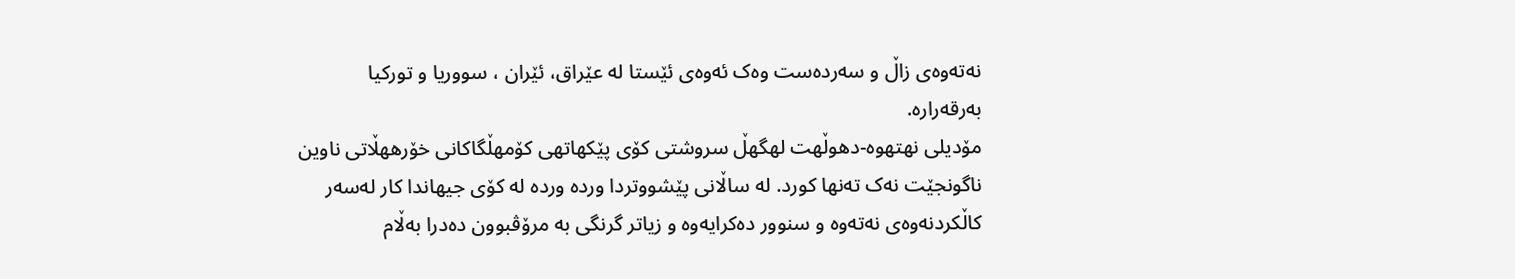نەتەوەی زاڵ و سەردەست وەک ئەوەی ئێستا لە عێراق، ئێران ، سووریا و تورکیا بەرقەرارە.
مۆدیلی نهتهوه-دهوڵهت لهگهڵ سروشتی کۆی پێکهاتهی کۆمهڵگاکانی خۆرههڵاتی ناوین ناگونجێت نەک تەنھا کورد. لە ساڵانی پێشووتردا وردە وردە لە کۆی جیھاندا کار لەسەر کاڵکردنەوەی نەتەوە و سنوور دەکرایەوە و زیاتر گرنگی بە مرۆڤبوون دەدرا بەڵام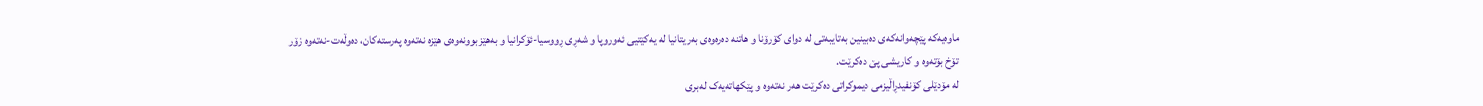ماوەیەکە پێچەوانەکەی دەبینین بەتایبەتی لە دوای کۆرۆنا و هاتنە دەرەوەی بەریتانیا لە یەکێتیی ئەوروپا و شەڕی ڕووسیا-ئۆکرانیا و بەهێزبوونەوەی هێزە نەتەوە پەرستەکان، دەوڵەت-نەتەوە زۆر تۆخ بۆتەوە و کاریشی پێ دەکرێت.
لە مۆدێلی کۆنفیدڕاڵیزمی دیموکراتی دەکرێت ھەر نەتەوە و پێکھاتەیەک لەبری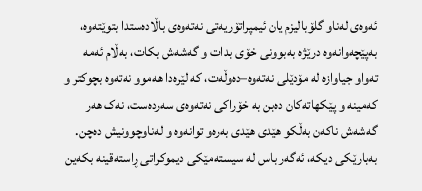ئەوەی لەناو گلۆبالیزم یان ئیمپراتۆریەتی نەتەوەی باڵادەستدا بتوێتەوە، بەپێچەوانەوە درێژە بەبوونی خۆی بدات و گەشەش بکات، بەڵام ئەمە تەواو جیاوازە لە مۆدێلی نەتەوە–دەوڵەت، کە لێرەدا ھەموو نەتەوە بچوکتر و کەمینە و پێکھاتەکان دەبن بە خۆراکی نەتەوەی سەردەست، نەک ھەر گەشەش ناکەن بەڵکو ھێدی ھێدی بەرەو توانەوە و لەناوچوونیش دەچن. بەبارێکی دیکە، ئەگەر باس لە سیستەمێکی دیموکراتی ڕاستەقینە بکەین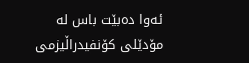ئەوا دەبێت باس لە مۆدێلی کۆنفیدراڵیزمی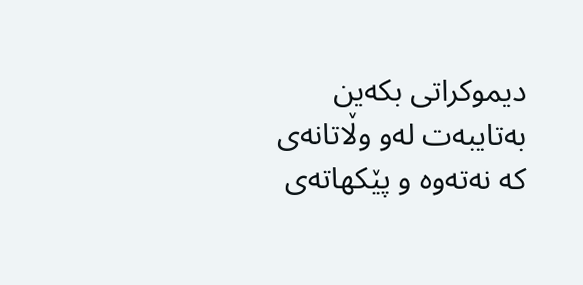دیموکراتی بکەین بەتایبەت لەو وڵاتانەی کە نەتەوە و پێکھاتەی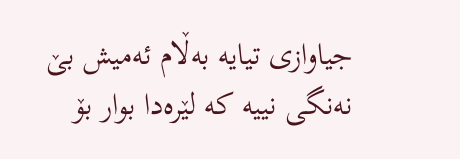جیاوازی تیایە بەڵام ئەمیش بێ نەنگی نییە کە لێرەدا بوار بۆ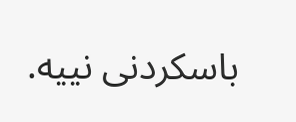باسکردنی نییە.